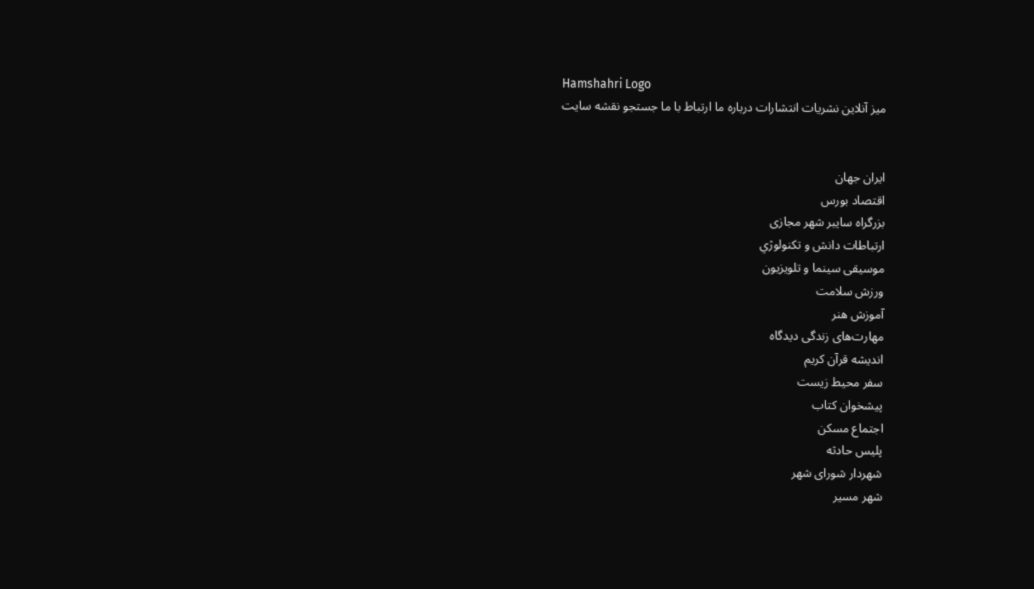Hamshahri Logo
ميز آنلاين نشريات انتشارات درباره ما ارتباط با ما جستجو نقشه سايت


ايران جهان
اقتصاد بورس
بزرگراه سايبر شهر مجازی
ارتباطات دانش و تکنولوژي
موسيقی سينما و تلويزيون
ورزش سلامت
آموزش هنر
مهارت‌های زندگی ديدگاه
انديشه قرآن کريم
سفر محيط زيست
پيشخوان کتاب
اجتماع مسکن
پليس حادثه
شهردار شورای شهر
شهر مسير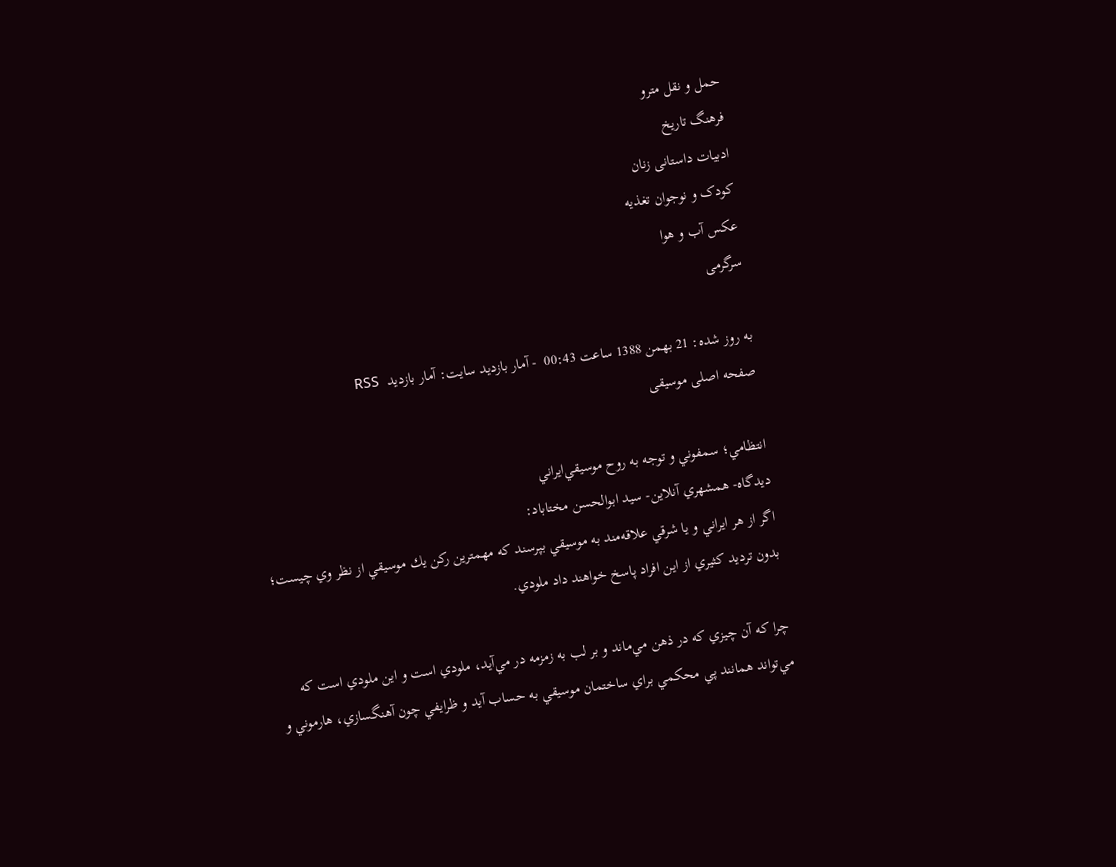حمل ‌و‌ نقل مترو
فرهنگ تاريخ
ادبيات داستانی زنان
کودک و نوجوان تغذيه
عکس آب و هوا
سرگرمی

به روز شده: 21 بهمن 1388 ساعت 00:43  - آمار بازدید سایت: آمار بازدید  RSS
صفحه اصلی موسيقی

انتظامي؛ سمفوني و توجه به روح موسيقي‌ايراني
ديدگاه- همشهري آنلاين- سيد ابوالحسن مختاباد:
اگر از هر ايراني و يا شرقي علاقه‌مند به موسيقي بپرسند كه مهمترين ركن يك موسيقي از نظر وي چيست؛ بدون ترديد كثيري از اين افراد پاسخ خواهند داد ملودي.

چرا كه آن چيزي كه در ذهن مي‌ماند و بر لب به زمزمه در مي‌آيد، ملودي است و اين ملودي است كه مي‌تواند همانند پي محكمي براي ساختمان موسيقي به حساب ‌آيد و ظرايفي چون آهنگسازي، هارموني و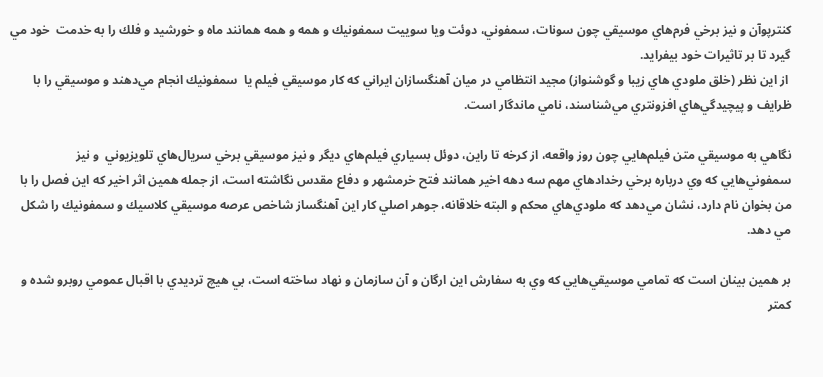كنترپوآن و نيز برخي فرم‌هاي موسيقي چون سونات، سمفوني، دوئت ويا سوييت سمفونيك و همه و همه همانند ماه و خورشيد و فلك را به خدمت  خود مي گيرد تا بر تاثيرات خود بيفرايد.
 از اين نظر (خلق ملودي هاي زيبا و گوشنواز) مجيد انتظامي در ميان آهنگسازان ايراني كه كار موسيقي فيلم يا  سمفونيك انجام مي‌دهند و موسيقي را با ظرايف و پيچيدگي‌هاي افزونتري مي‌شناسند، نامي ماندگار است.

نگاهي به موسيقي متن فيلم‌هايي چون روز واقعه، از كرخه تا راين، دوئل بسياري فيلم‌هاي ديگر و نيز موسيقي برخي سريال‌هاي تلويزيوني  و نيز سمفوني‌هايي كه وي درباره برخي رخدادهاي مهم سه دهه اخير همانند فتح خرمشهر و دفاع مقدس نگاشته است، از جمله همين اثر اخير كه اين فصل را با من بخوان نام دارد، نشان مي‌دهد كه ملودي‌هاي محكم و البته خلاقانه، جوهر اصلي كار اين آهنگساز شاخص عرصه موسيقي كلاسيك و سمفونيك را شكل مي دهد.

بر همين بينان است كه تمامي موسيقي‌هايي كه وي به سفارش اين ارگان و آن سازمان و نهاد ساخته است، بي هيچ ترديدي با اقبال عمومي روبرو شده و كمتر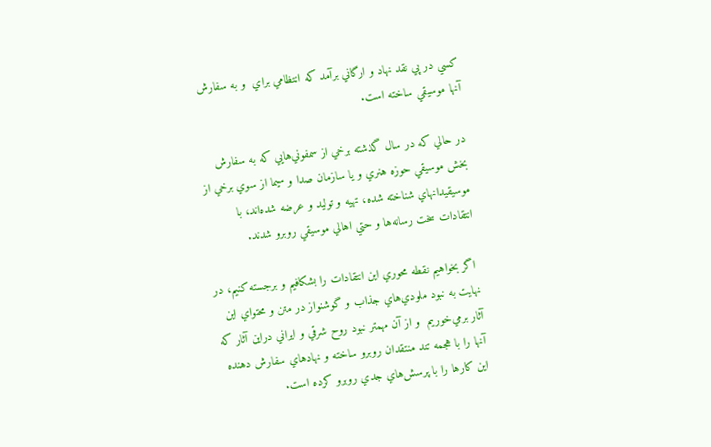كسي در پي نقد نهاد و ارگاني برآمد كه انتظامي براي  و به سفارش آنها موسيقي ساخته است.

در حالي كه در سال گذشته برخي از سمفوني‌هايي كه به سفارش بخش موسيقي حوزه هنري و يا سازمان صدا و سيما از سوي برخي از موسيقيدانهاي شناخته شده، تهيه و توليد و عرضه شده‌اند، با انتقادات سخت رسانه‌ها و حتي اهالي موسيقي روبرو شدند.

 اگر بخواهيم نقطه محوري اين انتقادات را بشكافيم و برجسته كنيم، در نهايت به نبود ملودي‌هاي جذاب و گوشنواز در متن و محتواي اين آثار برمي‌خوريم  و از آن مهمتر نبود روح شرقي و ايراني دراين آثار كه آنها را با هجمه تند منتقدان روبرو ساخته و نهادهاي سفارش دهنده اين كارها را با پرسش‌هاي جدي روبرو كرده است.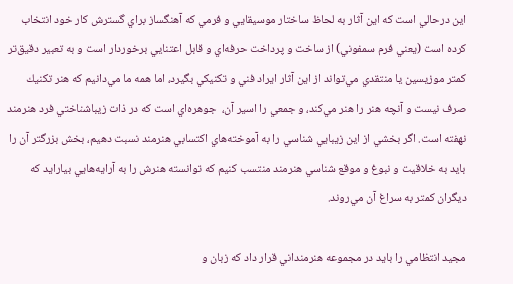اين درحالي است كه اين آثار به لحاظ ساختار موسيقايي و فرمي كه آهنگساز براي گسترش كار خود انتخاب كرده است (يعني فرم سمفوني) از ساخت و پرداخت حرفه‌اي و قابل اعتنايي برخوردار است و به تعبير دقيق‌تر كمتر موزيسين يا منتقدي مي‌تواند از اين آثار ايراد فني و تكنيكي بگيرد، اما همه ما مي‌دانيم كه هنر تكنيك  صرف نيست و آنچه هنر را هنر مي‌كند، و جمعي را اسير آن،  جوهره‌اي است كه در ذات زيباشناختي فرد هنرمند نهفته است. اگر بخشي از اين زيبايي شناسي را به آموخته‌هاي اكتسابي هنرمند نسبت دهيم، بخش بزرگتر آن را بايد به خلاقيت و نبوغ و موقع شناسي هنرمند منتسب كنيم كه توانسته هنرش را به آرايه‌هايي بيارايد كه ديگران كمتر به سراغ آن مي‌روند.

مجيد انتظامي را بايد در مجموعه هنرمنداني قرار داد كه زبان و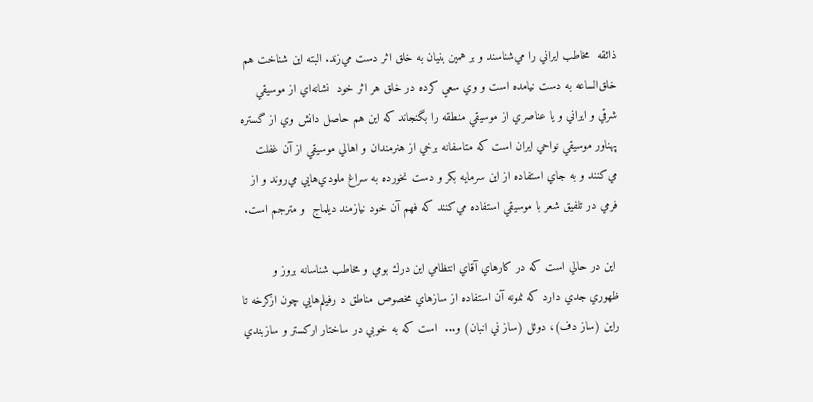ذائقه  مخاطب ايراني را مي‌شناسند و بر همين بنيان به خلق اثر دست مي‌زند. البته اين شناخت هم خلق‌الساعه به دست نيامده است و وي سعي كرده در خلق هر اثر خود  نشانه‌اي از موسيقي شرقي و ايراني و يا عناصري از موسيقي منطقه را بگنجاند كه اين هم حاصل دانش وي از گستره پهناور موسيقي نواحي ايران است كه متاسفانه برخي از هنرمندان و اهالي موسيقي از آن غفلت مي‌كنند و به جاي استفاده از اين سرمايه بكر و دست نخورده به سراغ ملودي‌هايي مي‌روند و از فرمي در تلفيق شعر با موسيقي استفاده مي‌كنند كه فهم آن خود نيازمند ديلماج  و مترجم است.

 اين در حالي است كه در كارهاي آقاي انتظامي اين درك بومي و مخاطب شناسانه بروز و ظهوري جدي دارد كه نمونه آن استفاده از سازهاي مخصوص مناطق د رفيلم‌هايي چون ازكرخه تا راين (ساز دف)، دوئل (ساز ني انبان) و...  است كه به خوبي در ساختار اركستر و سازبندي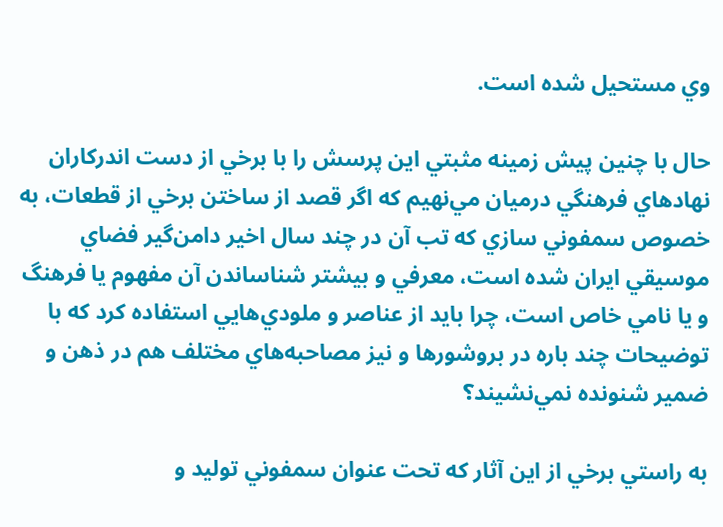وي مستحيل شده است.

حال با چنين پيش زمينه مثبتي اين پرسش را با برخي از دست اندركاران نهادهاي فرهنگي درميان مي‌نهيم كه اگر قصد از ساختن برخي از قطعات، به خصوص سمفوني سازي كه تب آن در چند سال اخير دامن‌گير فضاي موسيقي ايران شده است، معرفي و بيشتر شناساندن آن مفهوم يا فرهنگ و يا نامي خاص است، چرا بايد از عناصر و ملودي‌هايي استفاده كرد كه با توضيحات چند باره در بروشورها و نيز مصاحبه‌هاي مختلف هم در ذهن و ضمير شنونده نمي‌نشيند؟

به راستي برخي از اين آثار كه تحت عنوان سمفوني توليد و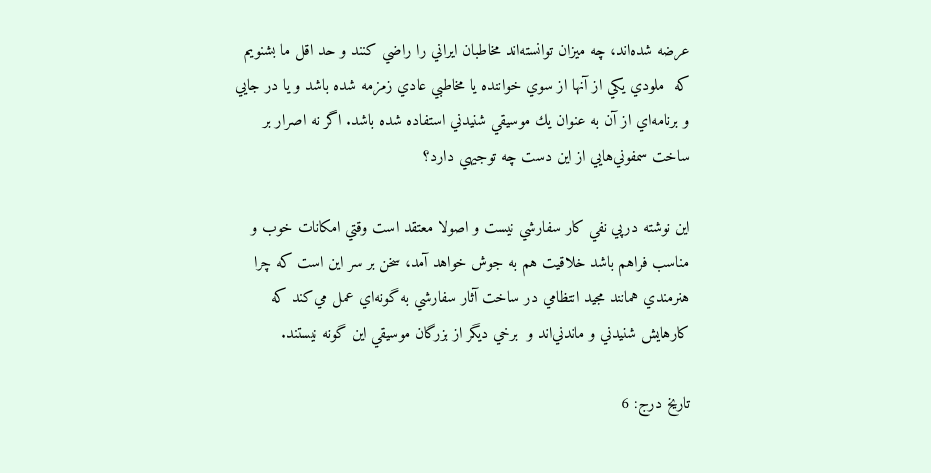عرضه شده‌اند، چه ميزان توانسته‌اند مخاطبان ايراني را راضي كنند و حد اقل ما بشنويم كه  ملودي يكي از آنها از سوي خواننده يا مخاطبي عادي زمزمه شده باشد و يا در جايي و برنامه‌اي از آن به عنوان يك موسيقي شنيدني استفاده شده باشد. اگر نه اصرار بر ساخت سمفوني‌هايي از اين دست چه توجيهي دارد؟

اين نوشته درپي نفي كار سفارشي نيست و اصولا معتقد است وقتي امكانات خوب و مناسب فراهم باشد خلاقيت هم به جوش خواهد آمد، سخن بر سر اين است كه چرا هنرمندي همانند مجيد انتظامي در ساخت آثار سفارشي به گونه‌اي عمل مي‌كند كه كارهايش شنيدني و ماندني‌اند و  برخي ديگر از بزرگان موسيقي اين گونه نيستند.

تاریخ درج: 6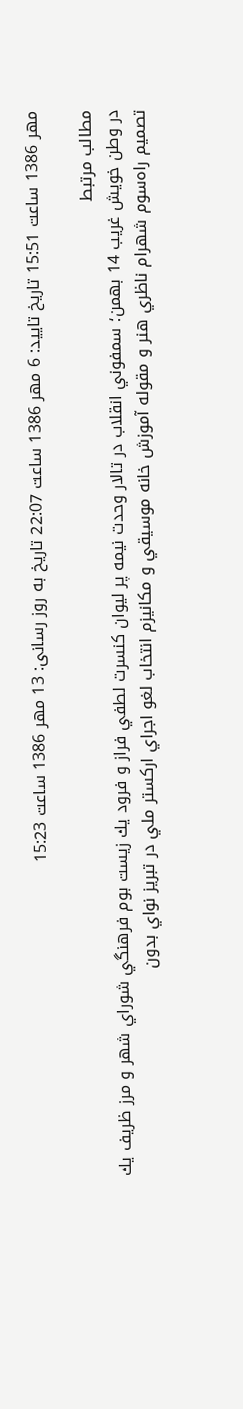مهر 1386 ساعت 15:51 تاریخ تایید: 6 مهر 1386 ساعت 22:07 تاریخ به روز رسانی: 13 مهر 1386 ساعت 15:23

مطالب مرتبط
در وطن خويش غريب 14 بهمن؛ سمفوني انقلاب در تالار وحدت نيمه پر ليوان كنسرت لطفي فراز و فرود يك زيست بوم فرهنگي شوراي شهر و مرز ظريف يك تصميم راه‌سوم شهرام ناظري هنر و مقوله آموزش خانه موسيقي و مكانيزم انتخاب لغو اجراي اركستر ملي در تبريز نواي بدون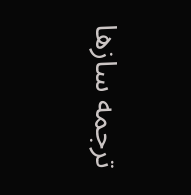ترجمه سازها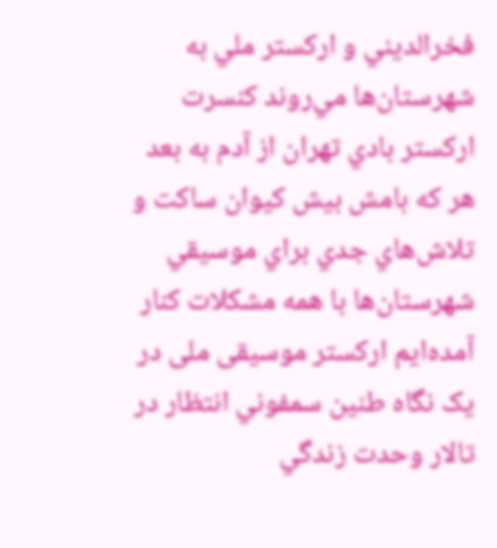فخرالديني و اركستر ملي به شهرستان‌ها مي‌روند كنسرت اركستر بادي تهران از آدم به بعد هر كه بامش بيش كيوان ساكت و تلاش‌هاي جدي براي موسيقي شهرستان‌ها با همه مشكلات كنار آمده‌ايم ارکستر موسیقی ملی در یک نگاه طنين سمفوني انتظار در تالار وحدت زندگي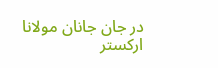در جان جانان مولانا اركستر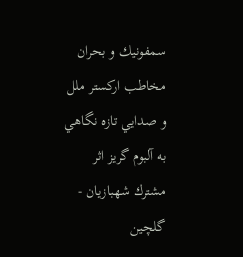سمفونيك و بحران مخاطب اركستر ملل و صدايي تازه نگاهي به آلبوم گريز اثر مشترك شهبازيان - گلچين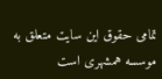تمامی حقوق این سایت متعلق به موسسه همشهری است